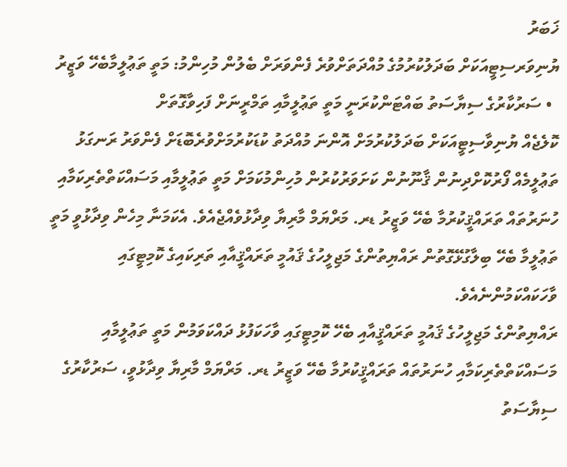ޚަބަރު
ޔުނިވަރސިޓީއަކަށް ބަދަލުކުރުމުގެ މުއްދަތަށްވުރެ ފެންވަރަށް ބެލުން މުހިންމު: މަތީ ތަޢުލީމާބެހޭ ވަޒީރު
  • ސަރުކާރުގެ ސިޔާސަތު ބައްޓަންކުރަނީ މަތީ ތަޢުލީމާއި ތަމްރީނަށް ފަހިވާގޮތަށް
ކޮލެޖެއް ޔުނިވާސިޓީއަކަށް ބަދަލުކުރުމަށް އޮންނަ މުއްދަތު ކުޑަކުރުމަށްވުރެބޮޑަށް ފެންވަރު ރަނގަޅު ތަޢުލީމެއް ފޯރުކޮށްދިނުން ޤާނޫނުން ކަށަވަރުކުރުން މުހިންމުކަމަށް މަތީ ތަޢުލީމާއި މަސައްކަތްތެރިކަމާއި ހުނަރުތައް ތަރައްޤީކުރުމާ ބެހޭ ވަޒީރު ޑރ. މަރްޔަމް މާރިޔާ ވިދާޅުވެއްޖެއެވެ. އެކަމަނާ މިހެން ވިދާޅުވީ މަތީ ތަޢުލީމާ ބެހޭ ބިލާގުޅޭގޮތުން ރައްޔިތުންގެ މަޖިލީހުގެ ޤައުމީ ތަރައްޤީއާއި ތަރިކައިގެ ކޮމިޓީގައި ވާހަކައްކަމުންނެއެވެ.
ރައްޔިތުންގެ މަޖިލީހުގެ ޤައުމީ ތަރައްޤީއާއި ބެހޭ ކޮމިޓީގައި ވާހަކަފުޅު ދައްކަވަމުން މަތީ ތަޢުލީމާއި މަސައްކަތްތެރިކަމާއި ހުނަރުތައް ތަރައްޤީކުރުމާ ބެހޭ ވަޒީރު ޑރ. މަރްޔަމް މާރިޔާ ވިދާޅުވީ، ސަރުކާރުގެ ސިޔާސަތު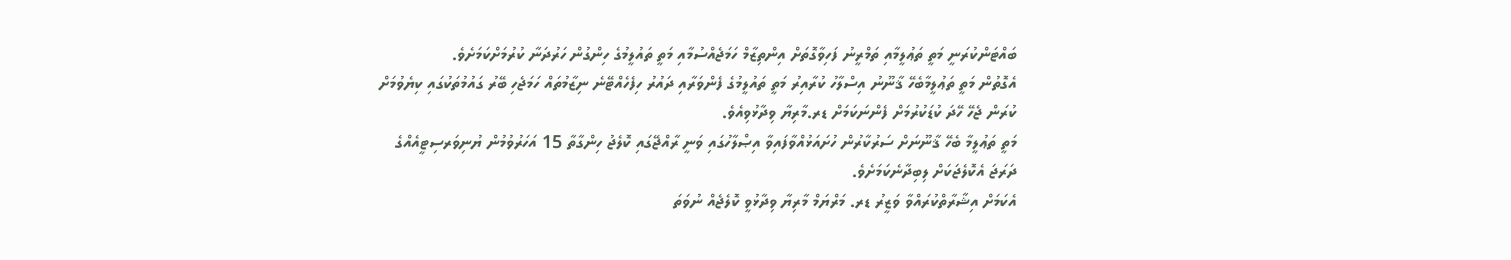ބައްޓަންކުރަނީ މަތީ ތަޢުލީމާއި ތަމްރީނު ފަހިވާގޮތަށް އިންތިޒާމް ހަމަޖެއްސުމާއި މަތީ ތައުލީމުގެ ހިންގުން ހަރުދަނާ ކުރުމަށްކަމަށެވެ.
އެގޮތުން މަތީ ތަޢުލީމާބެހޭ ޤާނޫނު އިސްލާހު ކުރާއިރު މަތީ ތައުލީމުގެ ފެންވަރާއި ދައުރު ހިފެހެއްޓޭނެ ނިޒާމުތައް ހަމަޖެހި ބޭރު ގައުމުތަކުގައި ކިޔެވުމަށް ކުރަން ޖެހޭ ހޭދަ ކުޑަކުރުމަށް ފެންނަކަމަށް ޑރ.މާރިޔާ ވިދާޅުވިއެވެ.
މަތީ ތަޢުލީމާ ބެހޭ ޤާނޫނަށް ސަރުކާރުން ހުށައަޅުއްވާފައިވާ އިޞްލާހުގައި ވަނީ ރާއްޖޭގައި ކޮލެޖު ހިންގާތާ 15 އަހަރުވުމުން ޔުނިވަރސިޓީއެއްގެ ދަރަޖަ އެކޮލެޖަކަށް ލިބިދާނެކަމަށެވެ.
އެކަމަށް އިޝާރާތްކުރައްވާ ވަޒީރު ޑރ. މަރްޔަމް މާރިޔާ ވިދާޅުވީ ކޮލެޖެއް ނުވަތަ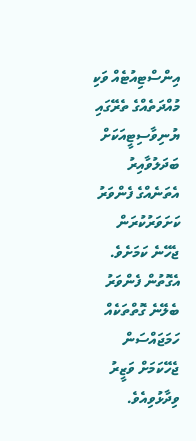އިންސްޓިއުޓެއް ވަކި މުއްދަތެއްގެ ތެރޭގައި ޔުނިވާސިޓީއަކަށް ބަދަލުވާއިރު އެތަނެއްގެ ފެންވަރު ކަށަވަރުކުރަން ޖެހޭނެ ކަމަށެވެ. އެގޮތުން ފެންވަރު ބެލޭނެ ގޮތްތަކެއް ހަމަޖައްސަން ޖެހޭކަމަށް ވަޒީރު ވިދާޅުވިއެވެ.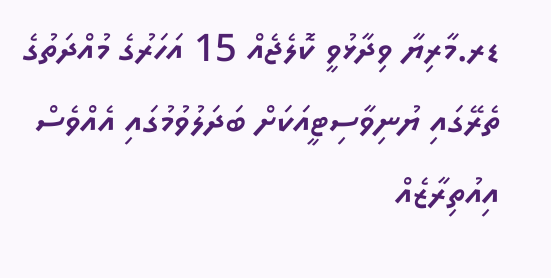ޑރ.މާރިޔާ ވިދާޅުވީ ކޮލެޖެއް 15 އަހަރުގެ މުއްދަތުގެ ތެރޭގައި ޔުނިވާސިޓީއަކަށް ބަދަލުވުމުގައި އެއްވެސް އިއުތިރާޒެއް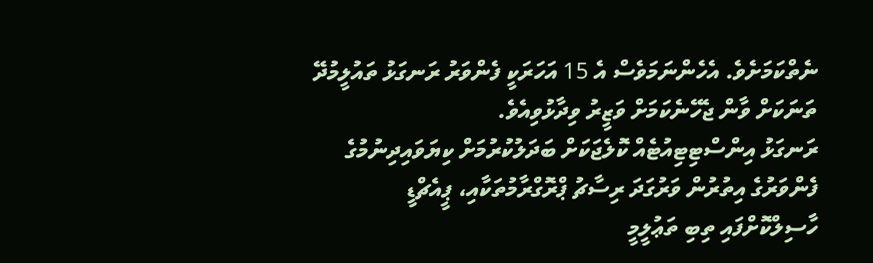ނެތްކަމަށެވެ. އެހެންނަމަވެސް އެ 15 އަހަރަކީ ފެންވަރު ރަނގަޅު ތައުލީމުދޭ ތަނަކަށް ވާން ޖެހޭނެކަމަށް ވަޒީރު ވިދާޅުވިއެވެ.
ރަނގަޅު އިންސްޓިޓިއުޓެއް ކޮލެޖަކަށް ބަދަލުކުރުމަށް ކިޔަވައިދިނުމުގެ ފެންވަރުގެ އިތުރުން ވަރުގަދަ ރިސާޗު ޕްރޮގްރާމުތަކާއި، ޕީއެޗްޑީ ހާސިލްކޮށްފައި ތިބި ތަޢުލީމީ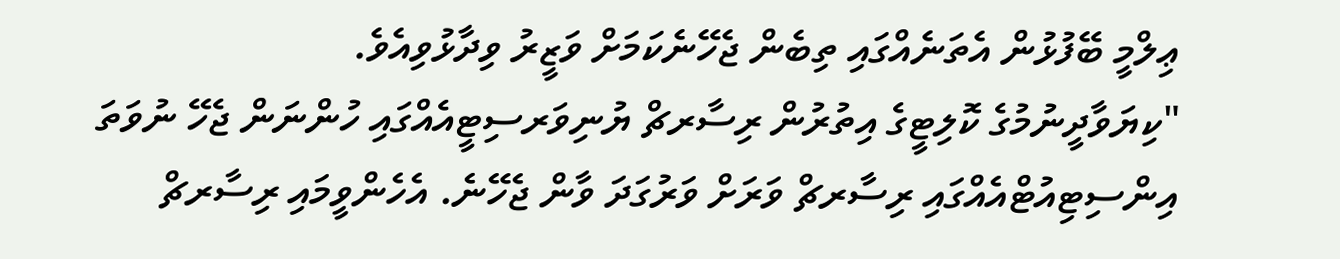ޢިލްމީ ބޭފުޅުން އެތަނެއްގައި ތިބެން ޖެހޭނެކަމަށް ވަޒީރު ވިދާޅުވިއެވެ.
"ކިޔަވާދީނުމުގެ ކޮލިޓީގެ އިތުރުން ރިސާރޗް ޔުނިވަރސިޓީއެއްގައި ހުންނަން ޖެހޭ ނުވަތަ އިންސިޓިއުޓްއެއްގައި ރިސާރޗް ވަރަށް ވަރުގަދަ ވާން ޖެހޭނެ. އެހެންވީމައި ރިސާރޗް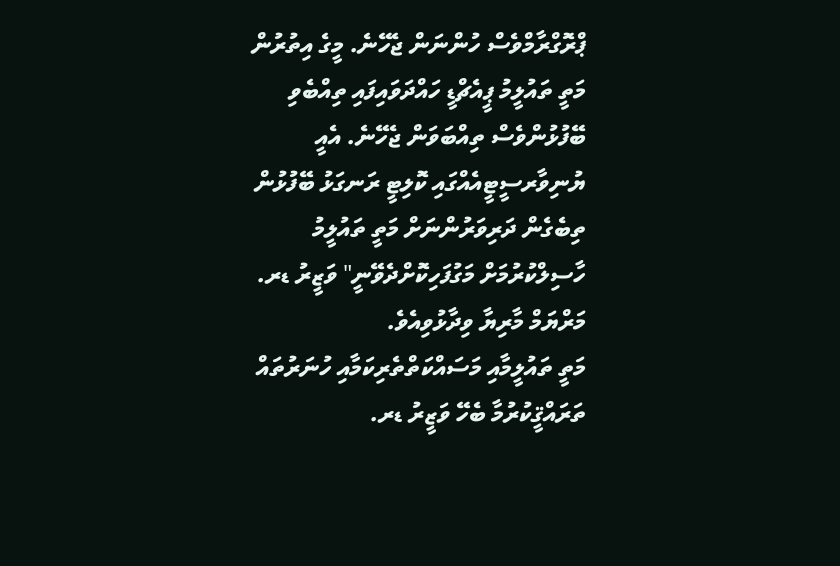ޕްރޮގްރާމްވެސް ހުންނަން ޖެހޭނެ. މީގެ އިތުރުން މަތީ ތައުލީމު ޕީއެޗްޑީ ހައްދަވައިފައި ތިއްބެވި ބޭފުޅުންވެސް ތިއްބަވަން ޖެހޭނެ. އެއީ ޔުނިވާރސީޓީއެއްގައި ކޮލިޓީ ރަނގަޅު ބޭފުޅުން ތިބެގެން ދަރިވަރުންނަށް މަތީ ތައުލީމު ހާސިލްކުރުމަށް މަގުފަހިކޮށްދެވޭނީ" ވަޒީރު ޑރ. މަރްޔަމް މާރިޔާ ވިދާޅުވިއެވެ.
މަތީ ތައުލީމާއި މަސައްކަތްތެރިކަމާއި ހުނަރުތައް ތަރައްޤީކުރުމާ ބެހޭ ވަޒީރު ޑރ.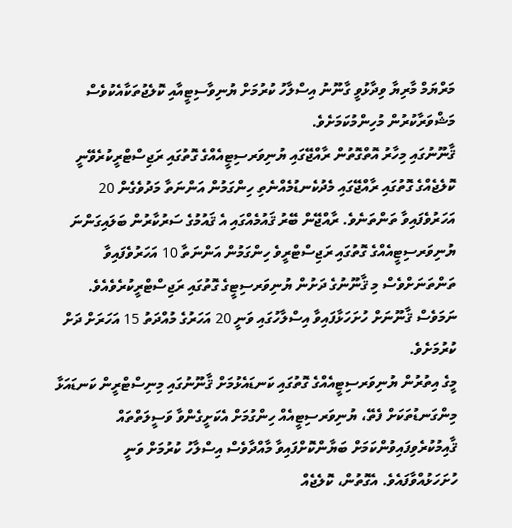މަރްޔަމް މާރިޔާ ވިދާޅުވީ ގާނޫނު އިސްލާހު ކުރުމަށް ޔުނިވާސިޓީއާއި ކޮލެޖުތަކާއެކުވެސް މަޝްވަރާކުރުން މުހިންމުކަމަށެވެ.
ޤާނޫނުގައި މިހާރު އޮތްގޮތުން ރާއްޖޭގައި ޔުނިވަރސިޓީއެއްގެ ގޮތުގައި ރަޖިސްޓްރީކުރެވޭނީ ކޮލެޖެއްގެ ގޮތުގައި ރާއްޖޭގައި މެދުކެނޑުމެއްނެތި ހިންގަމުން އަންނަތާ މަދުވެގެން 20 އަހަރުވެފައިވާ ތަންތަނެވެ. ރާއްޖޭން ބޭރު ޤައުމެއްގައި އެ ޤައުމުގެ ސަރުކާރުން ބަލައިގަންނަ ޔުނިވަރސިޓީއެއްގެ ގޮތުގައި ރަޖިސްޓްރީވެ ހިންގަމުން އަންނަތާ 10 އަހަރުވެފައިވާ ތަންތަނަށްވެސް މި ޤާނޫނުގެ ދަށުން ޔުނިވަރސިޓީގެ ގޮތުގައި ރަޖިސްޓްރީކުރެވެއެވެ. ނަމަވެސް ޤާނޫނަށް ހުށަހަޅާފައިވާ އިސްލާހުގައި ވަނީ 20 އަހަރުގެ މުއްދަތު 15 އަހަރަށް ދަށް ކުރުމަށެވެ.
މީގެ އިތުރުން ޔުނިވަރސިޓީއެއްގެ ގޮތުގައި ކަނޑައެޅުމަށް ޤާނޫނުގައި މިނިސްޓްރީން ކަނޑައަޅާ މިންގަނޑުތަކަށް ފެތޭ، ޔުނިވަރސިޓީއެއް ހިންގުމަށް އެކަށީގެންވާ ވަސީލަތްތައް ޤާއިމުކުރެވިފައިވުންކަމަށް ބަޔާންކޮށްފައިވާ މާއްދާވެސް އިސްލާހު ކުރުމަށް ވަނީ ހުށަހަޅުއްވާފައެވެ. އެގޮތުން، ކޮލެޖެއް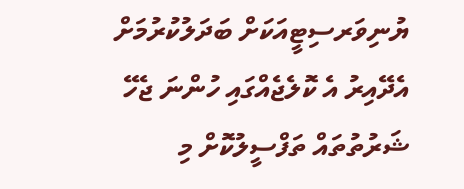ޔުނިވަރސިޓީއަކަށް ބަދަލުކުރުމަށް އެދޭއިރު އެ ކޮލެޖެއްގައި ހުންނަ ޖެހޭ ޝަރުތުތައް ތަފްސީލުކޮށް މި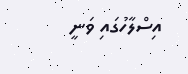އިސްލާހުގައި ވަނީ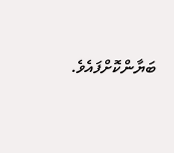ބަޔާންކޮށްފައެވެ.